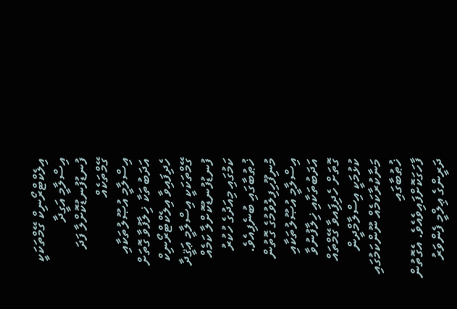އިލެކްޓްރޯނިކް ގޭމްތަކަކީ އިސްލާމީ އަގީދާ ފުނޑުފުނޑުކޮށްލާ ފަދަ ގޭމްތަކެއް
އިސްލާމީ އުޞޫލުތަކާއި އަދަބުތަކާ ޚިލާފުވާ ގޮތަށް ހެދިފައިވާ އިލެކްޓްރޯނިކް ގޭމްތަކަކީ އިސްލާމީ ޢަޤީދާ ފުނޑުފުނޑުކޮށްލާ ކަމެއް ކަމުގައި މިއަދުގެ ހުކުރު ޚުޠުބާގައި ބުނެފިއެވެ.
މުނިފޫހިފިލުވުމުގެ ގޮތުން އިސްލާމީ އުޞޫލުތަކާއި އަދަބުތަކާއި ޚިލާފުނުވާ ގޮތަށް ހެދިފަިއވާ ގޭމްތައް ކުޅުމަކީ އިސްލާމްދީން މަނާކުރާކަމެއް ނޫންކަމުގައި ޚުޠުބާގައި ފާހަގަކޮށްފައިވެއެވެ. އެގޮތުން ދަރީންގެ ޢިލްމީ ފެންވަރު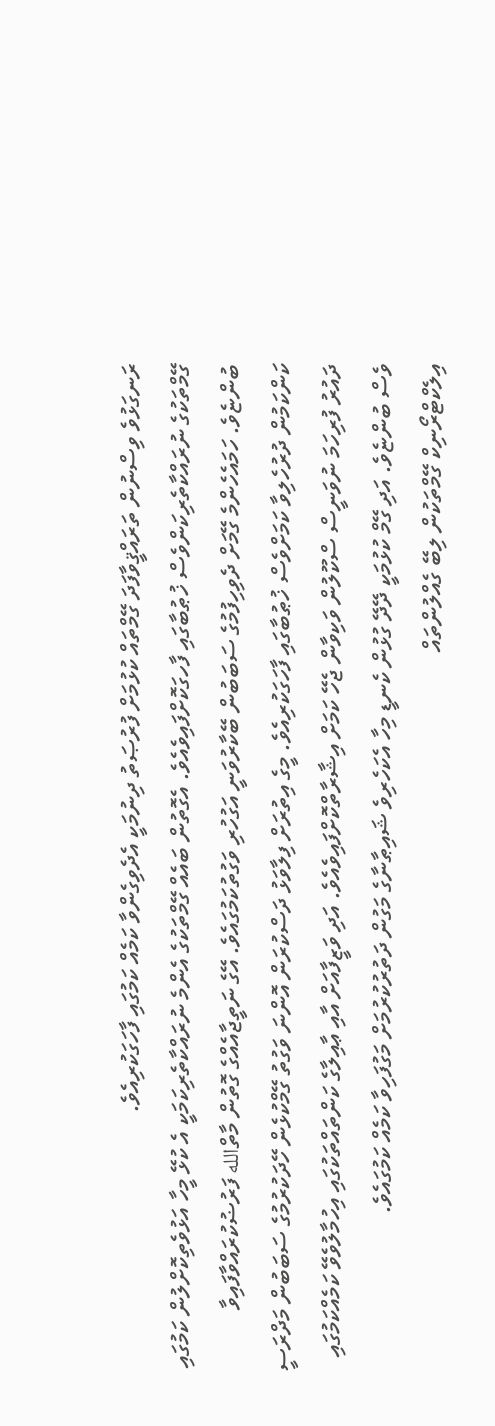ރަނގަޅުވެ ވިސްނުން ތަރައްޤީވާފަދަ ގޭމްތައް ކުޅުމަށް ފުރުޞަތު ދިނުމަކީ އެދެވިގެންވާ ކަމެއް ކަމުގައި ފާހަގަކުރިއެވެ.
ގޭމްތަކުގެ ނުރައްކާތެރިކަންވެސް ޚުޠުބާގައި ފާހގަކޮށްފައިވެއެވެ. އެގޮތުން ބައެއް ގޭމްތަކުގެ އެންމެ ނުރައްކާތެރިކަމަކީ އެ ކުޅޭ މީހާ އަޅުވެތިކޮށްލުން ކަމުގައި ބުންޏެވެ. ހަމައެހެންމެ ގޭމަށް ދެވިހިފުމުގެ ސަބަބުން ބޭކާރުވަނީ އަގުހުރި ވަގުތުކަމުގައެވެ. އޭގެ ނަތީޖާއެއްގެ ގޮތުން މާތްالله ފަރުޟުކުރައްވާފައިވާ ކަންކަމުން ދުރުހެލިވާ ކަމަށްވެސް ޚުޠުބާގައި ފާހަގަކުރިއެވެ. މީގެ އިތުރަށް ފިލާވަޅު ދަސްކުރަން އޮންނަ ވަގުތު ގޭމްކުޅެން ހޭދަކުރުމުގެ ސަބަބުން މަދްރަސީ ދައުރު ފުރިހަމަ ނުވަނީސް ސްކޫލުން ވަކިވާން ޖެހޭ ކަމަށް އިޝާރާތްކޮށްފައިވެއެވެ. އަދި ވަޒީފާއަށް އާއި ޢާއިލާގެ ކަންތައްތަކުގައި އިހުމާލުވެވޭ ކަމެއްކަމުގައި ވެސް ބުންޏެވެ. އަދި ގޭމް ކުޅުމަކީ ދޭދޭ ގުޅުން ކެނޑީ މިހާ އެކަހެރިވެ ޝައިޠާނާގެ މަގުން ދަތުރުކުރުމަށް މަގުފަހިވާ ކަމެއް ކަމުގައެވެ.
އިލެކްޓްރޯނިކް ގޭމްތަކުން ލިބޭ ގެއްލުންތައް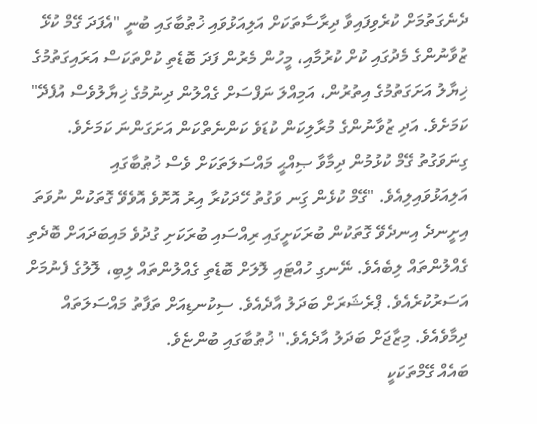ދެނެގަތުމަށް ކުރެވިފައިވާ ދިރާސާތަކަށް އަލިއަޅުވައި ޚުޠުބާގައި ބުނީ "އެފަދަ ގޭމް ކުޅޭ ޒުވާނުންގެ މެދުގައި ކުށް ކުރުމާއި، މީހުން މެރުން ފަދަ ބޮޑެތި ކުށްތަކަސް އަރައިގަތުމުގެ ޚިޔާލު އަށަގަތުމުގެ އިތުރުން، އަމިއްލަ ނަފްސަށް ގެއްލުން ދިނުމުގެ ޚިޔާލުވެސް އުފެދޭ" ކަމަށެވެ. އަދި ޒުވާނުންގެ މުރާލިކަން ކުޑަވެ ކަންނެތްކަން އަށަގަންނަ ކަމަށެވެ.
ގިނަވަގުތު ގޭމް ކުޅުމުން ދިމާވާ ޞިއްޙީ މައްސަލަތަކަށް ވެސް ޚުޠުބާގައި އަލިއަޅުވައިލިއެވެ. "ގޭމް ކުޅެން ގިަނ ވަގުތު ހޭދަކުރާ އިރު އޮށޮވެ އޮވެވޭ ގޮތަކުން ނުވަތަ އިށީނދެ އިނދެވޭ ގޮތަކުން ބުރަކަށީގައި ރިއްސައި ބުރަކަށި ގުދުވެ މައިބަދައަށް ބޮދެތި ގެއްލުންތައް ލިބެއެވެ. ނޭނގި ހުއްޓައި ލޮލަށް ބޮޑެތި ގެއްލުންތައް ލިބި، ލޮލުގެ ފެނުމަށް އަސަރުކުރެއެވެ. ޕްރެޝަރަށް ބަދަލު އާދެއެވެ. ސިކުނޑިއަށް ތަފާތު މައްސަލަތައް ދިމާވެއެވެ. މިޒާޖަށް ބަދަލު އާދެއެވެ." ޚުޠުބާގައި ބުންޏެވެ.
ބައެއް ގޭމްތަކަކީ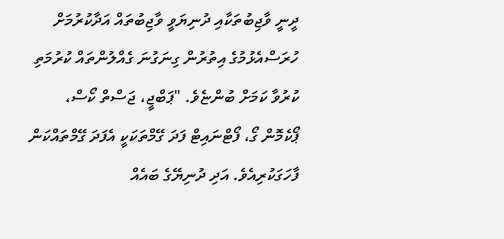ދީނީ ވާޖިބުތަކާއި ދުނިޔަވީ ވާޖިބުތައް އަދާކުރުމަށް ހުރަސްއެޅުމުގެ އިތުރުން ގިނަގުނަ ގެއްލުންތައް ކުރުމަތި ކުރުވާ ކަމަށް ބުންޏެވެ. "ޕަބްޖީ، ޖަސްތް ކޯސް، ޕޯކެމޮން ގޯ، ފޯޓްނައިޓް ފަދަ ގޭމްތަކަކީ އެފަދަ ގޭމްތައްކަން ފާހަގަކުރިއެވެ. އަދި ދުނިޔޭގެ ބައެއް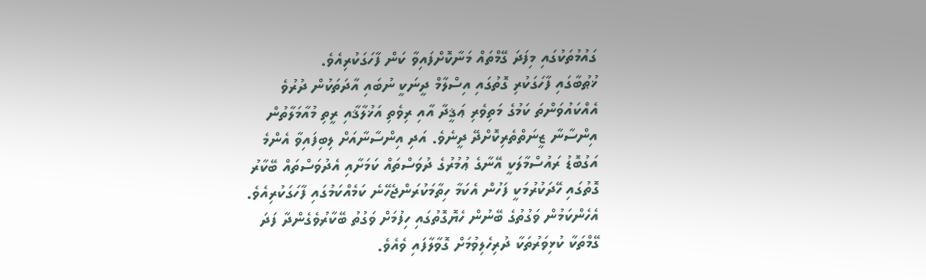ގައުމުތަކުގައި މިފަދަ ގޭމްތައް މަނާކޮށްފައިވާ ކަން ފާހަގަކުރިއެވެ.
ޚުޠުބާގައި ފާހަގަކުރި ގޮތުގައި އިސްލާމް ދީނަކީ ނުބައި އާދަތަކުން ދުރުވެ އެއްކައުވަންތަ ކަމުގެ މަތިވެރި ޢަޤީދާ އާއި ރިވެތި އަޚުލާޤާއި ރީތި މުއާމަލާތުން އިންސާނާ ޒީނަތްތެރިކޮށްދޭ ދީނެވެ. އަދި އިންސާނާއަށް ލިބިފައިވާ އެންމެ އަގުބޮޑު ރައުސްމާލަކީ އޭނާގެ ޢުމުރުގެ ދުވަސްތައް ކަމަށާއި އެދުވަސްތައް ބޭކާރު ގޮތުގައި ހޭދަކުރުމަކީ ފަހުން އެކަމާ ހިތާމަކުރަންޖެހޭނެ ކަމެއްކަމުގައި ފާހަގަކުރިއެވެ. އެހެންކަމުން ވަގުތުގެ ބޭނުން ހެޔޮގޮތުގައި ހިފުމަށް ވަގުތު ބޭކާރުވެގެންދާ ފަދަ ގޭމްތަކާ ކުޅިވަރުތަކާ ދުރިހެލިވުމަށް ގޮވާލާފައި ވެއެވެ.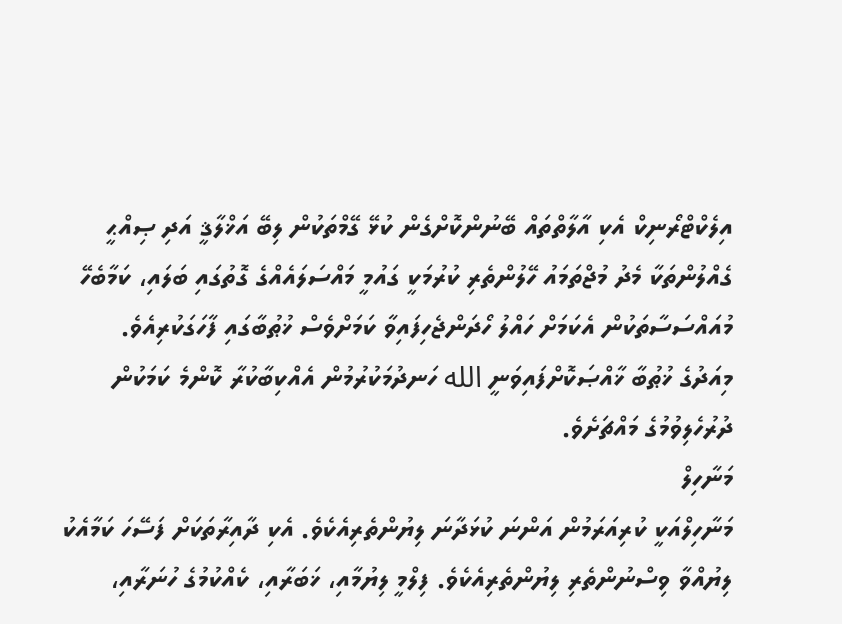އިލެކްޓްރޯނިކް އެކި އާލާތްތައް ބޭނުންކޮށްގެން ކުޅޭ ގޭމްތަކުން ލިބޭ އަޚްލާޤީ އަދި ޞިއްޙީ ގެއްލުންތަކާ މެދު މުޖްތަމައު ހޭލުންތެރި ކުރުމަކީ ގައުމީ މައްސަލައެއްގެ ގޮތުގައި ބަލައި، ކަމާބެހޭ މުއައްސަސާތަކުން އެކަމަށް ހައްލު ހޯދަންޖެހިފައިވާ ކަމަށްވެސް ޚުޠުބާގައި ފާހަގަކުރިއެވެ.
މިއަދުގެ ޚުޠުބާ ޚާއްޞަކޮށްފައިވަނީ الله ހަނދުމަކުރުމުން އެއްކިބާކުރާ ކޮންމެ ކަމަކުން ދުރުހެލިވުމުގެ މައްޗަށެވެ.
މަނާހިލް
މަނާހިލްއަކީ ކުރިއަރަމުން އަންނަ ކުޅަދާނަ ލިޔުންތެރިއެކެވެ. އެކި ދާއިރާތަކަށް ފަސޭހަ ކަމާއެކު ލިޔުއްވާ ވިސްނުންތެރި ލިޔުންތެރިއެކެވެ. ފިލްމީ ލިޔުމާއި، ޚަބަރާއި، ކެއްކުމުގެ ހުނަރާއި،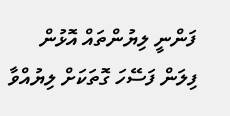ފަންނީ ލިޔުންތައް އޮޅުން ފިލަން ފަސޭހަ ގޮތަކަށް ލިޔުއްވާ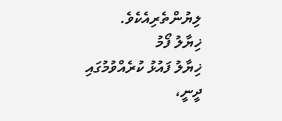ލިޔުންތެރިއެކެވެ.
ޚިޔާލު ފޯމު
ޚިޔާލު ފައުޅު ކުރެއްވުމުގައި ދީނީ،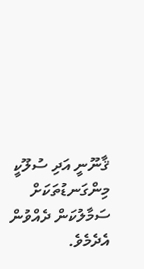ޤާނޫނީ އަދި ސުލޫކީ މިންގަނޑުތަކަށް ސަމާލުކަން ދެއްވުން އެދެމެވެ.